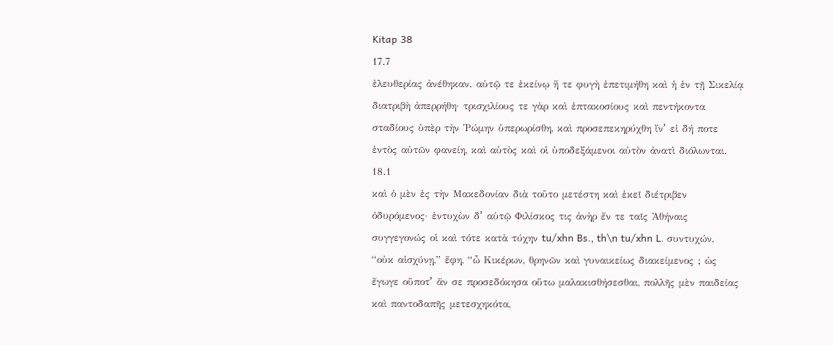Kitap 38
17.7
ἐλευθερίας ἀνέθηκαν. αὐτῷ τε ἐκείνῳ ἥ τε φυγὴ ἐπετιμήθη καὶ ἡ ἐν τῇ Σικελίᾳ διατριβὴ ἀπερρήθη· τρισχιλίους τε γὰρ καὶ ἑπτακοσίους καὶ πεντήκοντα σταδίους ὑπὲρ τὴν Ῥώμην ὑπερωρίσθη, καὶ προσεπεκηρύχθη ἵνʼ εἰ δή ποτε ἐντὸς αὐτῶν φανείη, καὶ αὐτὸς καὶ οἱ ὑποδεξάμενοι αὐτὸν ἀνατὶ διόλωνται.
18.1
καὶ ὁ μὲν ἐς τὴν Μακεδονίαν διὰ τοῦτο μετέστη καὶ ἐκεῖ διέτριβεν ὀδυρόμενος· ἐντυχὼν δʼ αὐτῷ Φιλίσκος τις ἀνὴρ ἔν τε ταῖς Ἀθήναις συγγεγονώς οἱ καὶ τότε κατὰ τύχην tu/xhn Bs., th\n tu/xhn L. συντυχών, “οὐκ αἰσχύνῃ,” ἔφη, “ὦ Κικέρων, θρηνῶν καὶ γυναικείως διακείμενος ; ὡς ἔγωγε οὔποτʼ ἄν σε προσεδόκησα οὕτω μαλακισθήσεσθαι, πολλῆς μὲν παιδείας καὶ παντοδαπῆς μετεσχηκότα,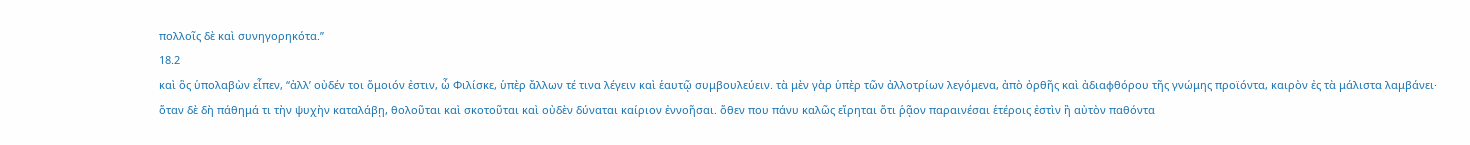πολλοῖς δὲ καὶ συνηγορηκότα.”
18.2
καὶ ὃς ὑπολαβὼν εἶπεν, “ἀλλʼ οὐδέν τοι ὅμοιόν ἐστιν, ὦ Φιλίσκε, ὑπὲρ ἄλλων τέ τινα λέγειν καὶ ἑαυτῷ συμβουλεύειν. τὰ μὲν γὰρ ὑπὲρ τῶν ἀλλοτρίων λεγόμενα, ἀπὸ ὀρθῆς καὶ ἀδιαφθόρου τῆς γνώμης προϊόντα, καιρὸν ἐς τὰ μάλιστα λαμβάνει· ὅταν δὲ δὴ πάθημά τι τὴν ψυχὴν καταλάβῃ, θολοῦται καὶ σκοτοῦται καὶ οὐδὲν δύναται καίριον ἐννοῆσαι. ὅθεν που πάνυ καλῶς εἴρηται ὅτι ῥᾷον παραινέσαι ἑτέροις ἐστὶν ἢ αὐτὸν παθόντα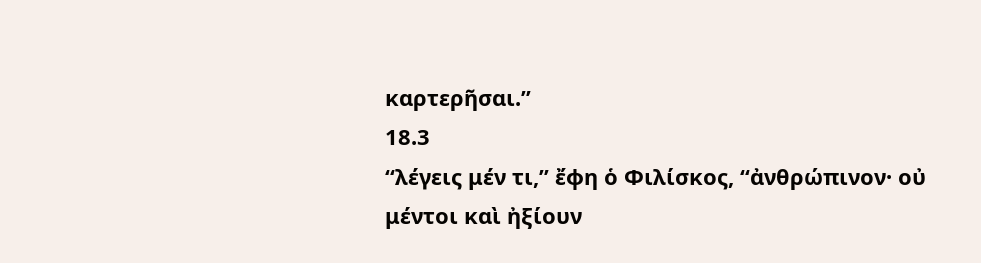καρτερῆσαι.”
18.3
“λέγεις μέν τι,” ἔφη ὁ Φιλίσκος, “ἀνθρώπινον· οὐ μέντοι καὶ ἠξίουν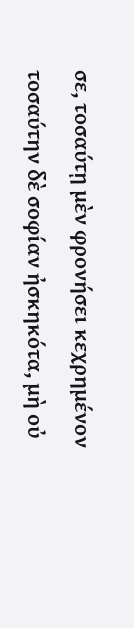σε, τοσαύτῃ μὲν φρονήσει κεχρημένον τοσαύτην δὲ σοφίαν ἠσκηκότα, μὴ οὐ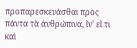προπαρεσκευάσθαι πρὸς πάντα τὰ ἀνθρώπινα, ἵνʼ εἴ τι καὶ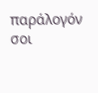παράλογόν σοι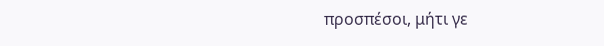προσπέσοι, μήτι γε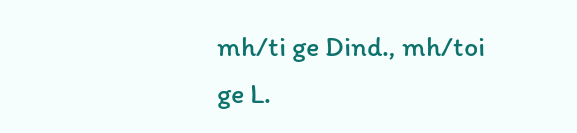mh/ti ge Dind., mh/toi ge L.